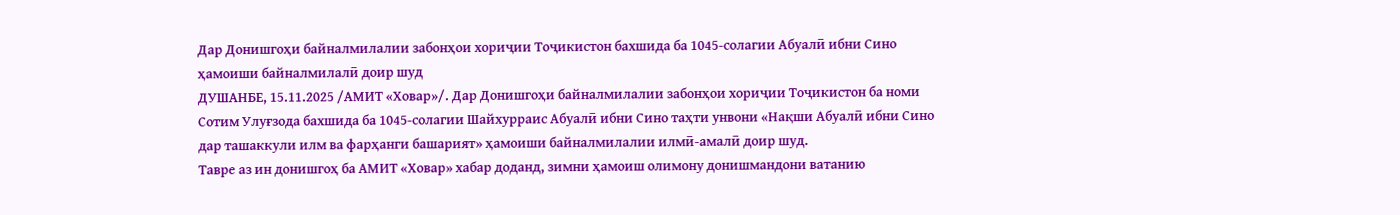Дар Донишгоҳи байналмилалии забонҳои хориҷии Тоҷикистон бахшида ба 1045-солагии Абуалӣ ибни Сино ҳамоиши байналмилалӣ доир шуд
ДУШАНБЕ, 15.11.2025 /АМИТ «Ховар»/. Дар Донишгоҳи байналмилалии забонҳои хориҷии Тоҷикистон ба номи Сотим Улуғзода бахшида ба 1045-солагии Шайхурраис Абуалӣ ибни Сино таҳти унвони «Нақши Абуалӣ ибни Сино дар ташаккули илм ва фарҳанги башарият» ҳамоиши байналмилалии илмӣ-амалӣ доир шуд.
Тавре аз ин донишгоҳ ба АМИТ «Ховар» хабар доданд, зимни ҳамоиш олимону донишмандони ватанию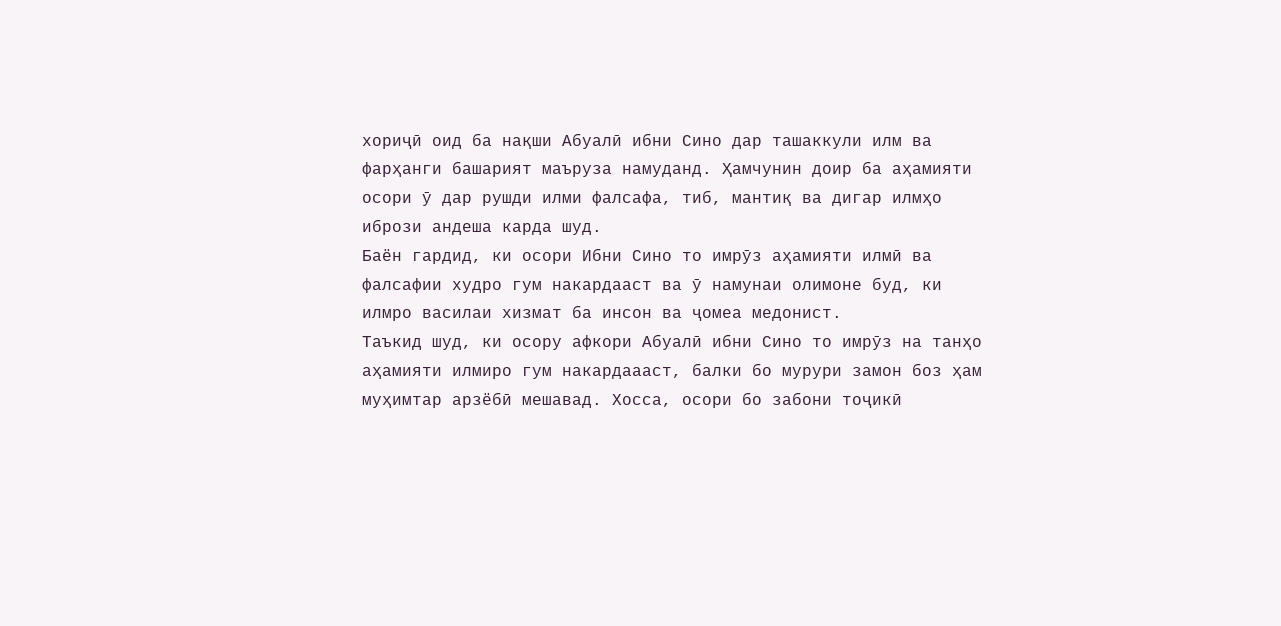хориҷӣ оид ба нақши Абуалӣ ибни Сино дар ташаккули илм ва фарҳанги башарият маъруза намуданд. Ҳамчунин доир ба аҳамияти осори ӯ дар рушди илми фалсафа, тиб, мантиқ ва дигар илмҳо ибрози андеша карда шуд.
Баён гардид, ки осори Ибни Сино то имрӯз аҳамияти илмӣ ва фалсафии худро гум накардааст ва ӯ намунаи олимоне буд, ки илмро василаи хизмат ба инсон ва ҷомеа медонист.
Таъкид шуд, ки осору афкори Абуалӣ ибни Сино то имрӯз на танҳо аҳамияти илмиро гум накардаааст, балки бо мурури замон боз ҳам муҳимтар арзёбӣ мешавад. Хосса, осори бо забони тоҷикӣ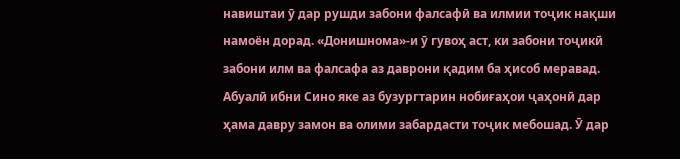навиштаи ӯ дар рушди забони фалсафӣ ва илмии тоҷик нақши намоён дорад. «Донишнома»-и ӯ гувоҳ аст, ки забони тоҷикӣ забони илм ва фалсафа аз даврони қадим ба ҳисоб меравад.
Абуалӣ ибни Сино яке аз бузургтарин нобиғаҳои ҷаҳонӣ дар ҳама давру замон ва олими забардасти тоҷик мебошад. Ӯ дар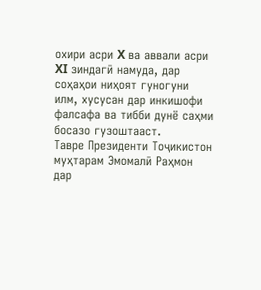охири асри X ва аввали асри XI зиндагӣ намуда, дар соҳаҳои ниҳоят гуногуни илм, хусусан дар инкишофи фалсафа ва тибби дунё саҳми босазо гузоштааст.
Тавре Президенти Тоҷикистон муҳтарам Эмомалӣ Раҳмон дар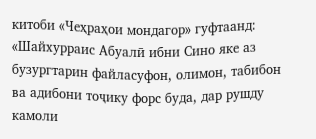китоби «Чеҳраҳои мондагор» гуфтаанд: «Шайхурраис Абуалӣ ибни Сино яке аз бузургтарин файласуфон, олимон, табибон ва адибони тоҷику форс буда, дар рушду камоли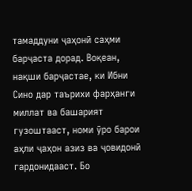тамаддуни ҷаҳонӣ саҳми барҷаста дорад. Воқеан, нақши барҷастае, ки Ибни Сино дар таърихи фарҳанги миллат ва башарият гузоштааст, номи ӯро барои аҳли ҷаҳон азиз ва ҷовидонӣ гардонидааст. Бо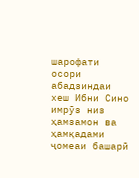шарофати осори абадзиндаи хеш Ибни Сино имрӯз низ ҳамзамон ва ҳамқадами ҷомеаи башарӣ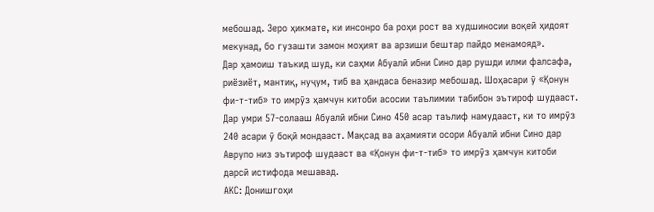мебошад. Зеро ҳикмате, ки инсонро ба роҳи рост ва худшиносии воқеӣ ҳидоят мекунад, бо гузашти замон моҳият ва арзиши бештар пайдо менамояд».
Дар ҳамоиш таъкид шуд, ки саҳми Абуалӣ ибни Сино дар рушди илми фалсафа, риёзиёт, мантиқ, нуҷум, тиб ва ҳандаса беназир мебошад. Шоҳасари ӯ «Қонун фи-т-тиб» то имрӯз ҳамчун китоби асосии таълимии табибон эътироф шудааст. Дар умри 57-солааш Абуалӣ ибни Сино 450 асар таълиф намудааст, ки то имрӯз 240 асари ӯ боқӣ мондааст. Мақсад ва аҳамияти осори Абуалӣ ибни Сино дар Аврупо низ эътироф шудааст ва «Қонун фи-т-тиб» то имрӯз ҳамчун китоби дарсӣ истифода мешавад.
АКС: Донишгоҳи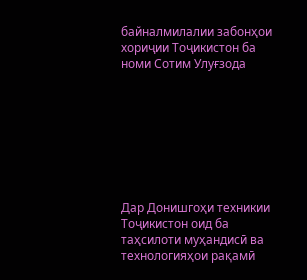байналмилалии забонҳои хориҷии Тоҷикистон ба номи Сотим Улуғзода








Дар Донишгоҳи техникии Тоҷикистон оид ба таҳсилоти муҳандисӣ ва технологияҳои рақамӣ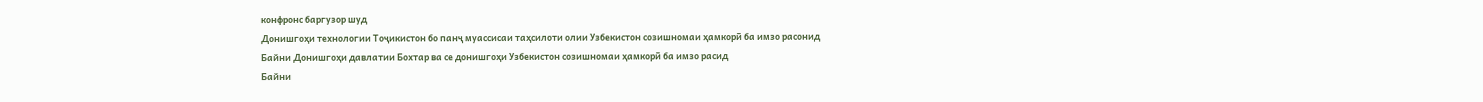конфронс баргузор шуд
Донишгоҳи технологии Тоҷикистон бо панҷ муассисаи таҳсилоти олии Узбекистон созишномаи ҳамкорӣ ба имзо расонид
Байни Донишгоҳи давлатии Бохтар ва се донишгоҳи Узбекистон созишномаи ҳамкорӣ ба имзо расид
Байни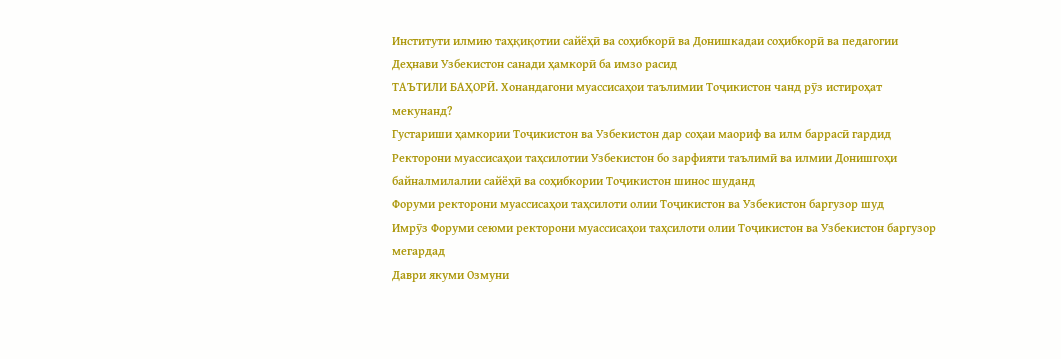Институти илмию таҳқиқотии сайёҳӣ ва соҳибкорӣ ва Донишкадаи соҳибкорӣ ва педагогии Деҳнави Узбекистон санади ҳамкорӣ ба имзо расид
ТАЪТИЛИ БАҲОРӢ. Хонандагони муассисаҳои таълимии Тоҷикистон чанд рӯз истироҳат мекунанд?
Густариши ҳамкории Тоҷикистон ва Узбекистон дар соҳаи маориф ва илм баррасӣ гардид
Ректорони муассисаҳои таҳсилотии Узбекистон бо зарфияти таълимӣ ва илмии Донишгоҳи байналмилалии сайёҳӣ ва соҳибкории Тоҷикистон шинос шуданд
Форуми ректорони муассисаҳои таҳсилоти олии Тоҷикистон ва Узбекистон баргузор шуд
Имрӯз Форуми сеюми ректорони муассисаҳои таҳсилоти олии Тоҷикистон ва Узбекистон баргузор мегардад
Даври якуми Озмуни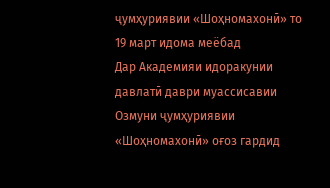ҷумҳуриявии «Шоҳномахонӣ» то 19 март идома меёбад
Дар Академияи идоракунии давлатӣ даври муассисавии Озмуни ҷумҳуриявии «Шоҳномахонӣ» оғоз гардид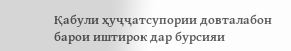Қабули ҳуҷҷатсупории довталабон барои иштирок дар бурсияи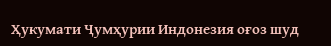Ҳукумати Ҷумҳурии Индонезия оғоз шуд